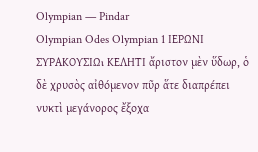Olympian — Pindar
Olympian Odes Olympian 1 ΙΕΡΩΝΙ ΣΥΡΑΚΟΥΣΙῼ ΚΕΛΗΤΙ ἄριστον μὲν ὕδωρ, ὁ δὲ χρυσὸς αἰθόμενον πῦρ ἅτε διαπρέπει νυκτὶ μεγάνορος ἔξοχα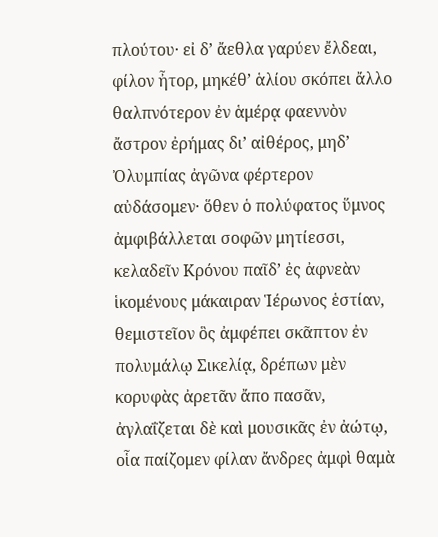πλούτου· εἰ δʼ ἄεθλα γαρύεν ἔλδεαι, φίλον ἦτορ, μηκέθʼ ἁλίου σκόπει ἄλλο θαλπνότερον ἐν ἁμέρᾳ φαεννὸν ἄστρον ἐρήμας διʼ αἰθέρος, μηδʼ Ὀλυμπίας ἀγῶνα φέρτερον αὐδάσομεν· ὅθεν ὁ πολύφατος ὕμνος ἀμφιβάλλεται σοφῶν μητίεσσι, κελαδεῖν Κρόνου παῖδʼ ἐς ἀφνεὰν ἱκομένους μάκαιραν Ἱέρωνος ἑστίαν, θεμιστεῖον ὃς ἀμφέπει σκᾶπτον ἐν πολυμάλῳ Σικελίᾳ, δρέπων μὲν κορυφὰς ἀρετᾶν ἄπο πασᾶν, ἀγλαΐζεται δὲ καὶ μουσικᾶς ἐν ἀώτῳ, οἷα παίζομεν φίλαν ἄνδρες ἀμφὶ θαμὰ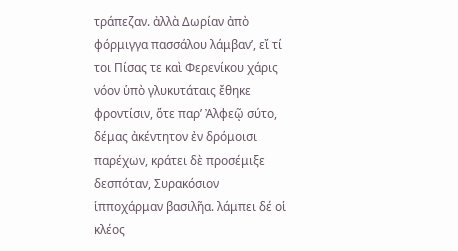τράπεζαν. ἀλλὰ Δωρίαν ἀπὸ φόρμιγγα πασσάλου λάμβανʼ, εἴ τί τοι Πίσας τε καὶ Φερενίκου χάρις νόον ὑπὸ γλυκυτάταις ἔθηκε φροντίσιν, ὅτε παρʼ Ἀλφεῷ σύτο, δέμας ἀκέντητον ἐν δρόμοισι παρέχων, κράτει δὲ προσέμιξε δεσπόταν, Συρακόσιον ἱπποχάρμαν βασιλῆα. λάμπει δέ οἱ κλέος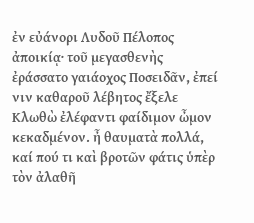ἐν εὐάνορι Λυδοῦ Πέλοπος ἀποικίᾳ· τοῦ μεγασθενὴς ἐράσσατο γαιάοχος Ποσειδᾶν, ἐπεί νιν καθαροῦ λέβητος ἔξελε Κλωθὼ ἐλέφαντι φαίδιμον ὦμον κεκαδμένον. ἦ θαυματὰ πολλά, καί πού τι καὶ βροτῶν φάτις ὑπὲρ τὸν ἀλαθῆ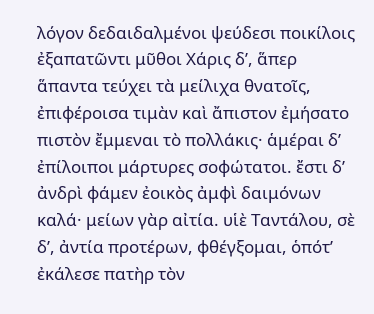λόγον δεδαιδαλμένοι ψεύδεσι ποικίλοις ἐξαπατῶντι μῦθοι Χάρις δʼ, ἅπερ ἅπαντα τεύχει τὰ μείλιχα θνατοῖς, ἐπιφέροισα τιμὰν καὶ ἄπιστον ἐμήσατο πιστὸν ἔμμεναι τὸ πολλάκις· ἁμέραι δʼ ἐπίλοιποι μάρτυρες σοφώτατοι. ἔστι δʼ ἀνδρὶ φάμεν ἐοικὸς ἀμφὶ δαιμόνων καλά· μείων γὰρ αἰτία. υἱὲ Ταντάλου, σὲ δʼ, ἀντία προτέρων, φθέγξομαι, ὁπότʼ ἐκάλεσε πατὴρ τὸν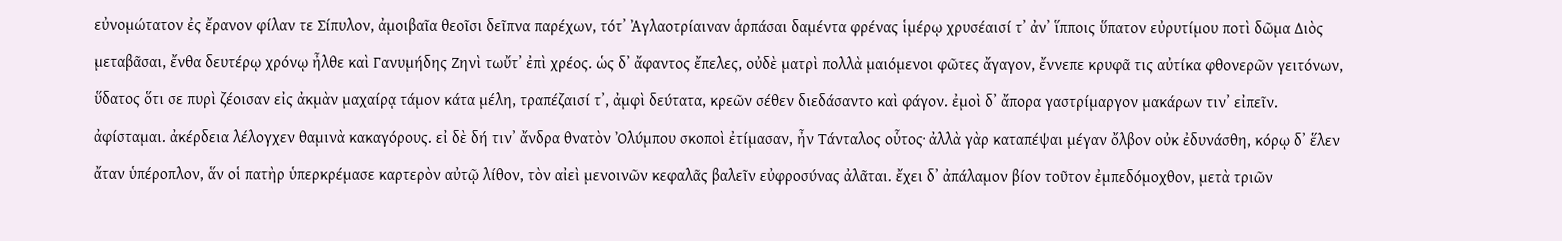εὐνομώτατον ἐς ἔρανον φίλαν τε Σίπυλον, ἀμοιβαῖα θεοῖσι δεῖπνα παρέχων, τότʼ Ἀγλαοτρίαιναν ἁρπάσαι δαμέντα φρένας ἱμέρῳ χρυσέαισί τʼ ἀνʼ ἵπποις ὕπατον εὐρυτίμου ποτὶ δῶμα Διὸς μεταβᾶσαι, ἔνθα δευτέρῳ χρόνῳ ἦλθε καὶ Γανυμήδης Ζηνὶ τωὔτʼ ἐπὶ χρέος. ὡς δʼ ἄφαντος ἔπελες, οὐδὲ ματρὶ πολλὰ μαιόμενοι φῶτες ἄγαγον, ἔννεπε κρυφᾶ τις αὐτίκα φθονερῶν γειτόνων, ὕδατος ὅτι σε πυρὶ ζέοισαν εἰς ἀκμὰν μαχαίρᾳ τάμον κάτα μέλη, τραπέζαισί τʼ, ἀμφὶ δεύτατα, κρεῶν σέθεν διεδάσαντο καὶ φάγον. ἐμοὶ δʼ ἄπορα γαστρίμαργον μακάρων τινʼ εἰπεῖν. ἀφίσταμαι. ἀκέρδεια λέλογχεν θαμινὰ κακαγόρους. εἰ δὲ δή τινʼ ἄνδρα θνατὸν Ὀλύμπου σκοποὶ ἐτίμασαν, ἦν Τάνταλος οὗτος· ἀλλὰ γὰρ καταπέψαι μέγαν ὄλβον οὐκ ἐδυνάσθη, κόρῳ δʼ ἕλεν ἄταν ὑπέροπλον, ἅν οἱ πατὴρ ὑπερκρέμασε καρτερὸν αὐτῷ λίθον, τὸν αἰεὶ μενοινῶν κεφαλᾶς βαλεῖν εὐφροσύνας ἀλᾶται. ἔχει δʼ ἀπάλαμον βίον τοῦτον ἐμπεδόμοχθον, μετὰ τριῶν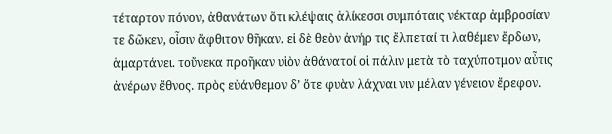τέταρτον πόνον, ἀθανάτων ὅτι κλέψαις ἁλίκεσσι συμπόταις νέκταρ ἀμβροσίαν τε δῶκεν, οἷσιν ἄφθιτον θῆκαν. εἰ δὲ θεὸν ἀνήρ τις ἔλπεταί τι λαθέμεν ἔρδων, ἁμαρτάνει. τοὔνεκα προῆκαν υἱὸν ἀθάνατοί οἱ πάλιν μετὰ τὸ ταχύποτμον αὖτις ἀνέρων ἔθνος. πρὸς εὐάνθεμον δʼ ὅτε φυὰν λάχναι νιν μέλαν γένειον ἔρεφον.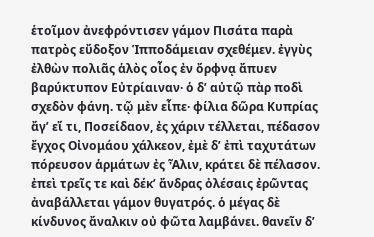ἑτοῖμον ἀνεφρόντισεν γάμον Πισάτα παρὰ πατρὸς εὔδοξον Ἱπποδάμειαν σχεθέμεν. ἐγγὺς ἐλθὼν πολιᾶς ἁλὸς οἶος ἐν ὄρφνᾳ ἄπυεν βαρύκτυπον Εὐτρίαιναν· ὁ δʼ αὐτῷ πὰρ ποδὶ σχεδὸν φάνη. τῷ μὲν εἶπε· φίλια δῶρα Κυπρίας ἄγʼ εἴ τι, Ποσείδαον, ἐς χάριν τέλλεται, πέδασον ἔγχος Οἰνομάου χάλκεον, ἐμὲ δʼ ἐπὶ ταχυτάτων πόρευσον ἁρμάτων ἐς Ἆλιν, κράτει δὲ πέλασον. ἐπεὶ τρεῖς τε καὶ δέκʼ ἄνδρας ὀλέσαις ἐρῶντας ἀναβάλλεται γάμον θυγατρός. ὁ μέγας δὲ κίνδυνος ἄναλκιν οὐ φῶτα λαμβάνει. θανεῖν δʼ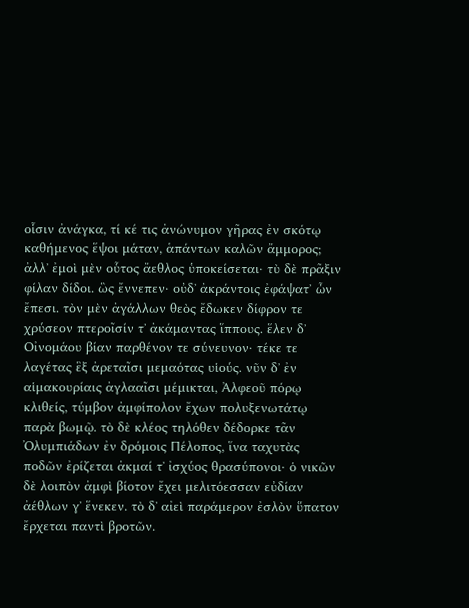οἷσιν ἀνάγκα, τί κέ τις ἀνώνυμον γῆρας ἐν σκότῳ καθήμενος ἕψοι μάταν, ἁπάντων καλῶν ἄμμορος; ἀλλʼ ἐμοὶ μὲν οὗτος ἄεθλος ὑποκείσεται· τὺ δὲ πρᾶξιν φίλαν δίδοι. ὣς ἔννεπεν· οὐδʼ ἀκράντοις ἐφάψατʼ ὦν ἔπεσι. τὸν μὲν ἀγάλλων θεὸς ἔδωκεν δίφρον τε χρύσεον πτεροῖσίν τʼ ἀκάμαντας ἵππους. ἕλεν δʼ Οἰνομάου βίαν παρθένον τε σύνευνον· τέκε τε λαγέτας ἓξ ἀρεταῖσι μεμαότας υἱούς. νῦν δʼ ἐν αἱμακουρίαις ἀγλααῖσι μέμικται, Ἀλφεοῦ πόρῳ κλιθείς, τύμβον ἀμφίπολον ἔχων πολυξενωτάτῳ παρὰ βωμῷ. τὸ δὲ κλέος τηλόθεν δέδορκε τᾶν Ὀλυμπιάδων ἐν δρόμοις Πέλοπος, ἵνα ταχυτὰς ποδῶν ἐρίζεται ἀκμαί τʼ ἰσχύος θρασύπονοι· ὁ νικῶν δὲ λοιπὸν ἀμφὶ βίοτον ἔχει μελιτόεσσαν εὐδίαν ἀέθλων γʼ ἕνεκεν. τὸ δʼ αἰεὶ παράμερον ἐσλὸν ὕπατον ἔρχεται παντὶ βροτῶν.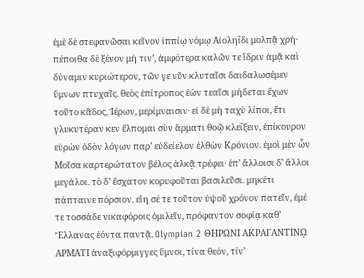ἐμὲ δὲ στεφανῶσαι κεῖνον ἱππίῳ νόμῳ Αἰοληΐδι μολπᾷ χρή· πέποιθα δὲ ξένον μή τινʼ, ἀμφότερα καλῶν τε ἴδριν ἁμᾷ καὶ δύναμιν κυριώτερον, τῶν γε νῦν κλυταῖσι δαιδαλωσέμεν ὕμνων πτυχαῖς. θεὸς ἐπίτροπος ἐὼν τεαῖσι μήδεται ἔχων τοῦτο κᾶδος, Ἱέρων, μερίμναισιν· εἰ δὲ μὴ ταχὺ λίποι, ἔτι γλυκυτέραν κεν ἔλπομαι σὺν ἅρματι θοῷ κλεΐξειν, ἐπίκουρον εὑρὼν ὁδὸν λόγων παρʼ εὐδείελον ἐλθὼν Κρόνιον. ἐμοὶ μὲν ὦν Μοῖσα καρτερώτατον βέλος ἀλκᾷ τρέφει· ἐπʼ ἄλλοισι δʼ ἄλλοι μεγάλοι. τὸ δʼ ἔσχατον κορυφοῦται βασιλεῦσι. μηκέτι πάπταινε πόρσιον. εἴη σέ τε τοῦτον ὑψοῦ χρόνον πατεῖν, ἐμέ τε τοσσάδε νικαφόροις ὁμιλεῖν, πρόφαντον σοφίᾳ καθʼ Ἕλλανας ἐόντα παντᾷ. Olympian 2 ΘΗΡΩΝΙ ΑΚΡΑΓΑΝΤΙΝῼ ΑΡΜΑΤΙ ἀναξιφόρμιγγες ὕμνοι, τίνα θεόν, τίνʼ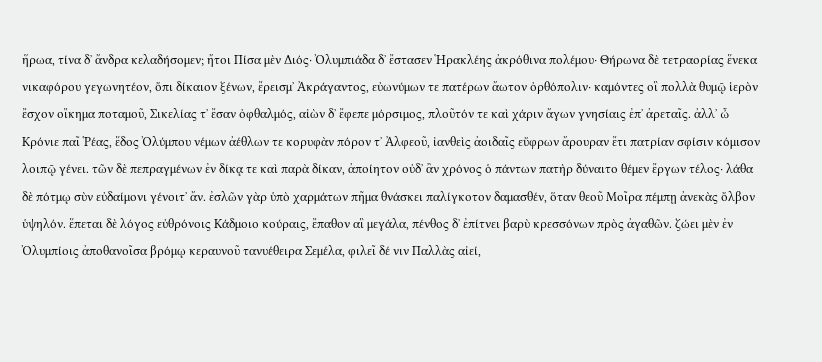ἥρωα, τίνα δʼ ἄνδρα κελαδήσομεν; ἤτοι Πίσα μὲν Διός· Ὀλυμπιάδα δʼ ἔστασεν Ἡρακλέης ἀκρόθινα πολέμου· Θήρωνα δὲ τετραορίας ἕνεκα νικαφόρου γεγωνητέον, ὄπι δίκαιον ξένων, ἔρεισμʼ Ἀκράγαντος, εὐωνύμων τε πατέρων ἄωτον ὀρθόπολιν· καμόντες οἳ πολλὰ θυμῷ ἱερὸν ἔσχον οἴκημα ποταμοῦ, Σικελίας τʼ ἔσαν ὀφθαλμός, αἰὼν δʼ ἔφεπε μόρσιμος, πλοῦτόν τε καὶ χάριν ἄγων γνησίαις ἐπʼ ἀρεταῖς. ἀλλʼ ὦ Κρόνιε παῖ Ῥέας, ἕδος Ὀλύμπου νέμων ἀέθλων τε κορυφὰν πόρον τʼ Ἀλφεοῦ, ἰανθεὶς ἀοιδαῖς εὔφρων ἄρουραν ἔτι πατρίαν σφίσιν κόμισον λοιπῷ γένει. τῶν δὲ πεπραγμένων ἐν δίκᾳ τε καὶ παρὰ δίκαν, ἀποίητον οὐδʼ ἂν χρόνος ὁ πάντων πατὴρ δύναιτο θέμεν ἔργων τέλος· λάθα δὲ πότμῳ σὺν εὐδαίμονι γένοιτʼ ἄν. ἐσλῶν γὰρ ὑπὸ χαρμάτων πῆμα θνάσκει παλίγκοτον δαμασθέν, ὅταν θεοῦ Μοῖρα πέμπῃ ἀνεκὰς ὄλβον ὑψηλόν. ἕπεται δὲ λόγος εὐθρόνοις Κάδμοιο κούραις, ἔπαθον αἳ μεγάλα, πένθος δʼ ἐπίτνει βαρὺ κρεσσόνων πρὸς ἀγαθῶν. ζώει μὲν ἐν Ὀλυμπίοις ἀποθανοῖσα βρόμῳ κεραυνοῦ τανυέθειρα Σεμέλα, φιλεῖ δέ νιν Παλλὰς αἰεί,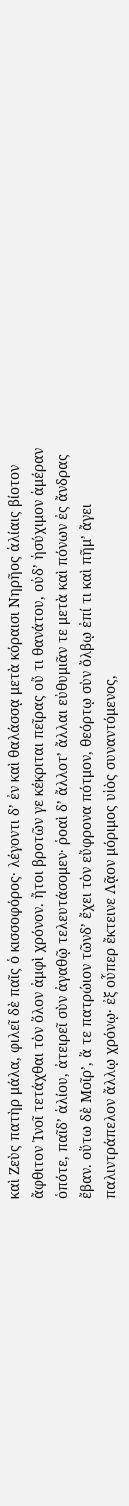καὶ Ζεὺς πατὴρ μάλα, φιλεῖ δὲ παῖς ὁ κισσοφόρος· λέγοντι δʼ ἐν καὶ θαλάσσᾳ μετὰ κόραισι Νηρῆος ἁλίαις βίοτον ἄφθιτον Ἰνοῖ τετάχθαι τὸν ὅλον ἀμφὶ χρόνον. ἤτοι βροτῶν γε κέκριται πεῖρας οὔ τι θανάτου, οὐδʼ ἡσύχιμον ἁμέραν ὁπότε, παῖδʼ ἁλίου, ἀτειρεῖ σὺν ἀγαθῷ τελευτάσομεν· ῥοαὶ δʼ ἄλλοτʼ ἄλλαι εὐθυμιᾶν τε μετὰ καὶ πόνων ἐς ἄνδρας ἔβαν. οὕτω δὲ Μοῖρʼ, ἅ τε πατρώιον τῶνδʼ ἔχει τὸν εὔφρονα πότμον, θεόρτῳ σὺν ὄλβῳ ἐπί τι καὶ πῆμʼ ἄγει παλιντράπελον ἄλλῳ χρόνῳ· ἐξ οὗπερ ἔκτεινε Λᾷον μόριμος υἱὸς συναντόμενος,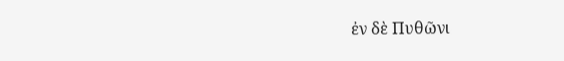ἐν δὲ Πυθῶνι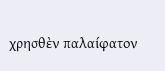χρησθὲν παλαίφατον